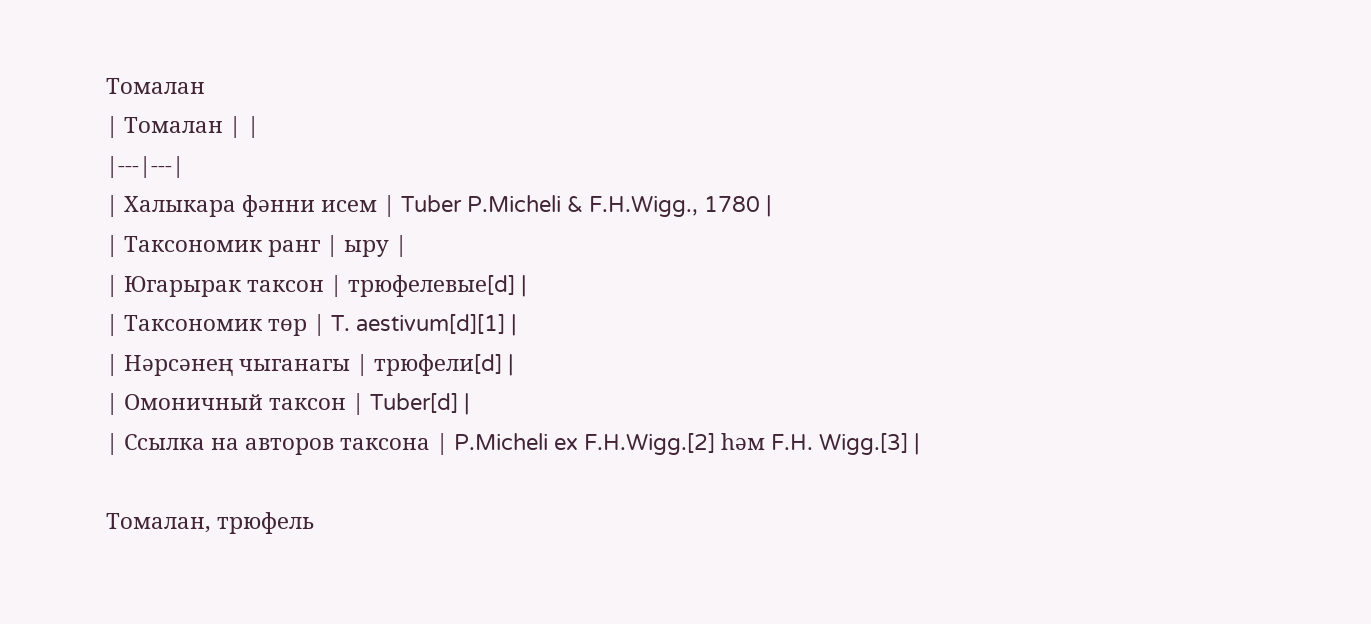Томалан
| Томалан | |
|---|---|
| Халыкара фәнни исем | Tuber P.Micheli & F.H.Wigg., 1780 |
| Таксономик ранг | ыру |
| Югарырак таксон | трюфелевые[d] |
| Таксономик төр | T. aestivum[d][1] |
| Нәрсәнең чыганагы | трюфели[d] |
| Омоничный таксон | Tuber[d] |
| Ссылка на авторов таксона | P.Micheli ex F.H.Wigg.[2] һәм F.H. Wigg.[3] |

Томалан, трюфель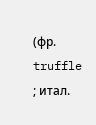(фр. truffle ; итал.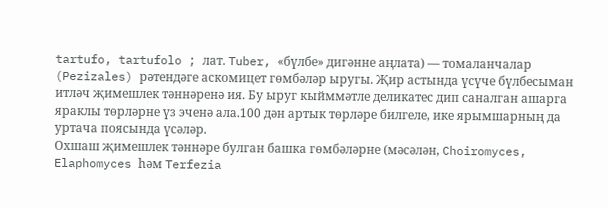tartufo, tartufolo ; лат. Tuber, «бүлбе» дигәнне аңлата) — томаланчалар (Pezizales) рәтендәге аскомицет гөмбәләр ыругы. Җир астында үсүче бүлбесыман итләч җимешлек тәннәренә ия. Бу ыруг кыйммәтле деликатес дип саналган ашарга яраклы төрләрне үз эченә ала.100 дән артык төрләре билгеле, ике ярымшарның да уртача поясында үсәләр.
Охшаш җимешлек тәннәре булган башка гөмбәләрне (мәсәлән, Choiromyces, Elaphomyces һәм Terfezia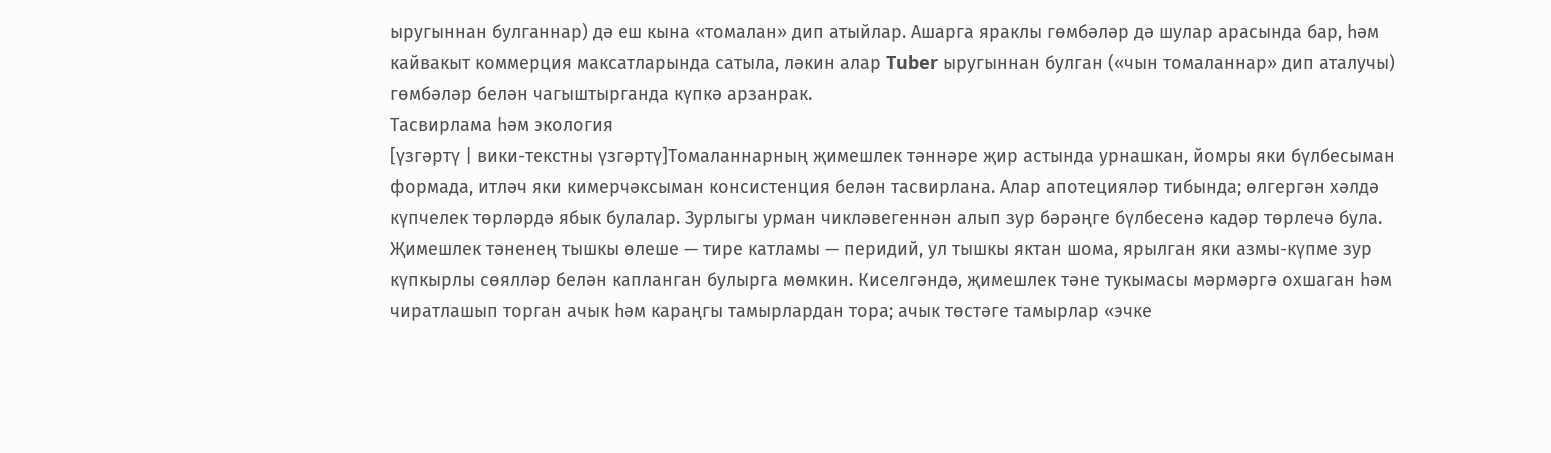ыругыннан булганнар) дә еш кына «томалан» дип атыйлар. Ашарга яраклы гөмбәләр дә шулар арасында бар, һәм кайвакыт коммерция максатларында сатыла, ләкин алар Tuber ыругыннан булган («чын томаланнар» дип аталучы) гөмбәләр белән чагыштырганда күпкә арзанрак.
Тасвирлама һәм экология
[үзгәртү | вики-текстны үзгәртү]Томаланнарның җимешлек тәннәре җир астында урнашкан, йомры яки бүлбесыман формада, итләч яки кимерчәксыман консистенция белән тасвирлана. Алар апотецияләр тибында; өлгергән хәлдә күпчелек төрләрдә ябык булалар. Зурлыгы урман чикләвегеннән алып зур бәрәңге бүлбесенә кадәр төрлечә була. Җимешлек тәненең тышкы өлеше — тире катламы — перидий, ул тышкы яктан шома, ярылган яки азмы-күпме зур күпкырлы сөялләр белән капланган булырга мөмкин. Киселгәндә, җимешлек тәне тукымасы мәрмәргә охшаган һәм чиратлашып торган ачык һәм караңгы тамырлардан тора; ачык төстәге тамырлар «эчке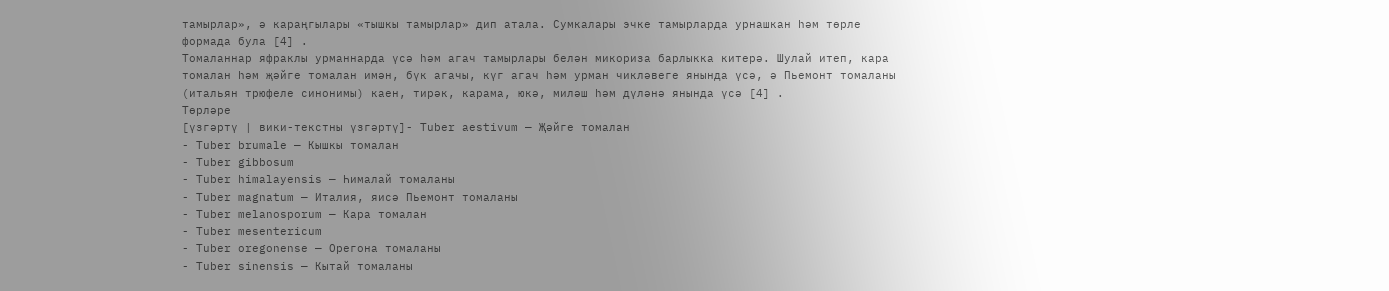тамырлар», ә караңгылары «тышкы тамырлар» дип атала. Сумкалары эчке тамырларда урнашкан һәм төрле формада була [4] .
Томаланнар яфраклы урманнарда үсә һәм агач тамырлары белән микориза барлыкка китерә. Шулай итеп, кара томалан һәм җәйге томалан имән, бүк агачы, күг агач һәм урман чикләвеге янында үсә, ә Пьемонт томаланы (итальян трюфеле синонимы) каен, тирәк, карама, юкә, миләш һәм дүләнә янында үсә [4] .
Төрләре
[үзгәртү | вики-текстны үзгәртү]- Tuber aestivum — Җәйге томалан
- Tuber brumale — Кышкы томалан
- Tuber gibbosum
- Tuber himalayensis — Һималай томаланы
- Tuber magnatum — Италия, яисә Пьемонт томаланы
- Tuber melanosporum — Кара томалан
- Tuber mesentericum
- Tuber oregonense — Орегона томаланы
- Tuber sinensis — Кытай томаланы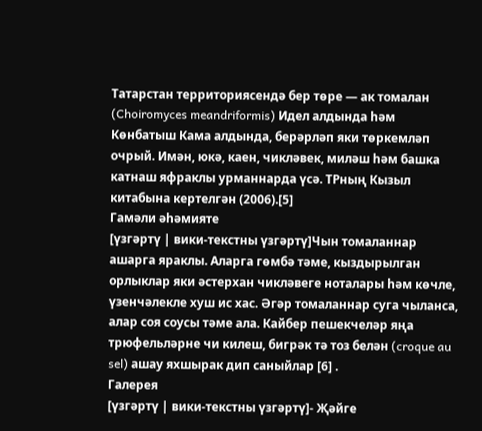Татарстан территориясендә бер төре — ак томалан (Choiromyces meandriformis) Идел алдында һәм Көнбатыш Кама алдында, берәрләп яки төркемләп очрый. Имән, юкә, каен, чикләвек, миләш һәм башка катнаш яфраклы урманнарда үсә. ТРның Кызыл китабына кертелгән (2006).[5]
Гамәли әһәмияте
[үзгәртү | вики-текстны үзгәртү]Чын томаланнар ашарга яраклы. Аларга гөмбә тәме, кыздырылган орлыклар яки әстерхан чикләвеге ноталары һәм көчле, үзенчәлекле хуш ис хас. Әгәр томаланнар суга чыланса, алар соя соусы тәме ала. Кайбер пешекчеләр яңа трюфельләрне чи килеш, бигрәк тә тоз белән (croque au sel) ашау яхшырак дип саныйлар [6] .
Галерея
[үзгәртү | вики-текстны үзгәртү]- Җәйге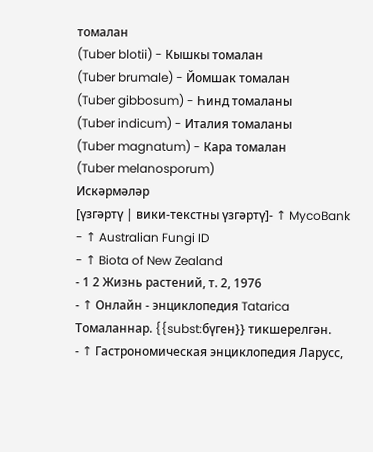томалан
(Tuber blotii) - Кышкы томалан
(Tuber brumale) - Йомшак томалан
(Tuber gibbosum) - Һинд томаланы
(Tuber indicum) - Италия томаланы
(Tuber magnatum) - Кара томалан
(Tuber melanosporum)
Искәрмәләр
[үзгәртү | вики-текстны үзгәртү]- ↑ MycoBank
- ↑ Australian Fungi ID
- ↑ Biota of New Zealand
- 1 2 Жизнь растений, т. 2, 1976
- ↑ Онлайн - энциклопедия Tatarica Томаланнар. {{subst:бүген}} тикшерелгән.
- ↑ Гастрономическая энциклопедия Ларусс,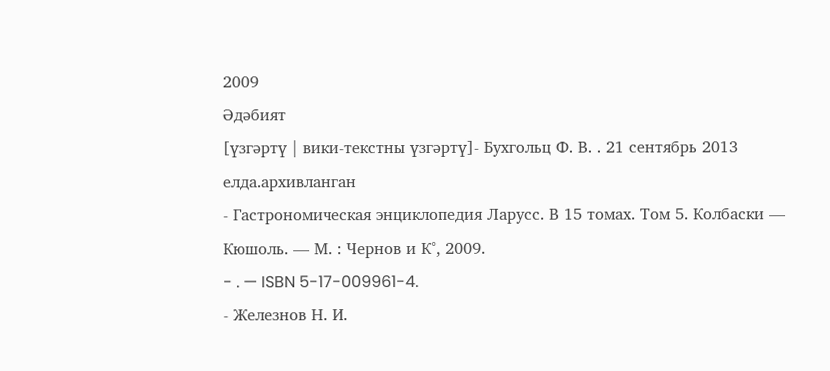2009
Әдәбият
[үзгәртү | вики-текстны үзгәртү]- Бухгольц Ф. В. . 21 сентябрь 2013 елда.архивланган
- Гастрономическая энциклопедия Ларусс. В 15 томах. Том 5. Колбаски — Кюшоль. — М. : Чернов и К°, 2009.
- . — ISBN 5-17-009961-4.
- Железнов Н. И.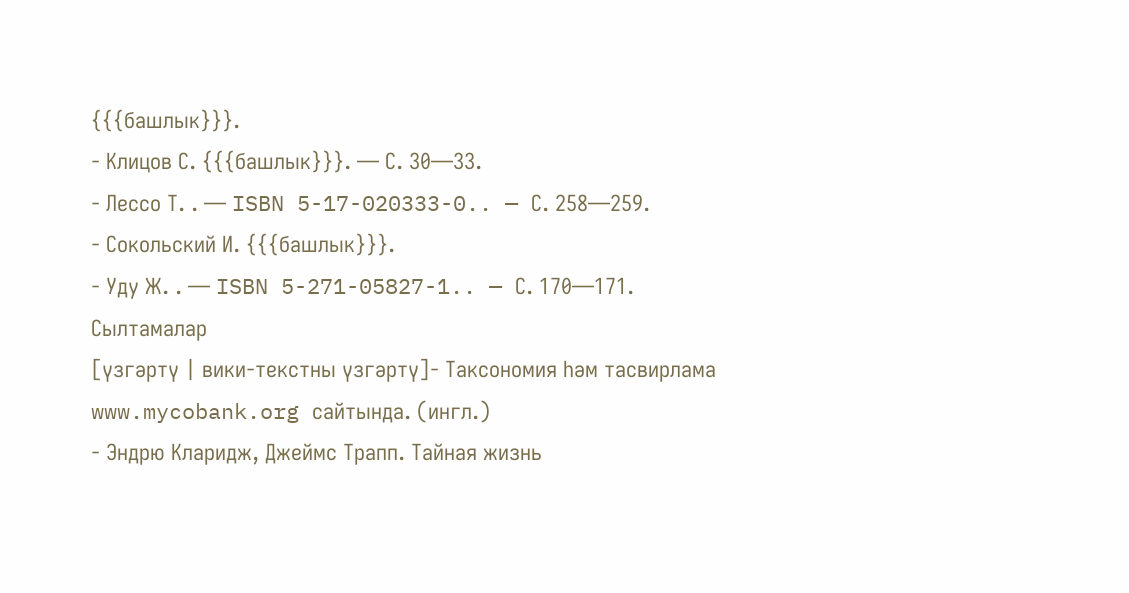{{{башлык}}}.
- Клицов С. {{{башлык}}}. — С. 30—33.
- Лессо Т. . — ISBN 5-17-020333-0.. — С. 258—259.
- Сокольский И. {{{башлык}}}.
- Уду Ж. . — ISBN 5-271-05827-1.. — С. 170—171.
Сылтамалар
[үзгәртү | вики-текстны үзгәртү]- Таксономия һәм тасвирлама www.mycobank.org сайтында. (ингл.)
- Эндрю Кларидж, Джеймс Трапп. Тайная жизнь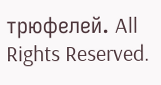трюфелей. All Rights Reserved.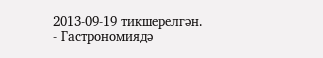2013-09-19 тикшерелгән.
- Гастрономиядә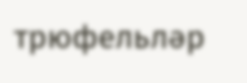трюфельләр